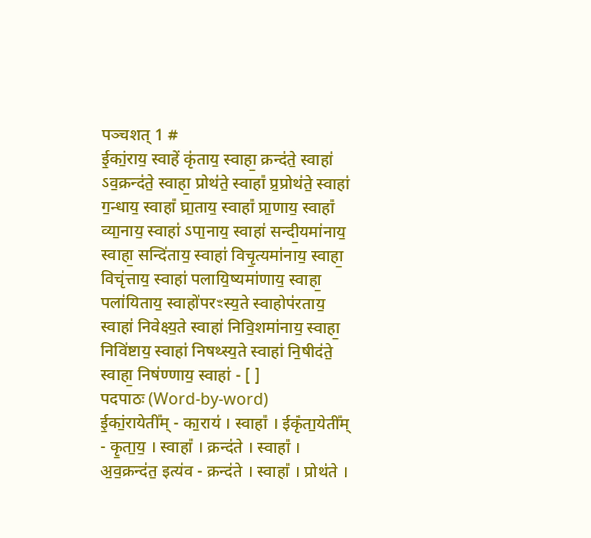पञ्चशत् 1 #
ई॒कां॒राय॒ स्वाहें कृ॑ताय॒ स्वाहा॒ क्रन्द॑ते॒ स्वाहा॑ ऽव॒क्रन्द॑ते॒ स्वाहा॒ प्रोथ॑ते॒ स्वाहा᳚ प्र॒प्रोथ॑ते॒ स्वाहा॑ ग॒न्धाय॒ स्वाहा᳚ घ्रा॒ताय॒ स्वाहा᳚ प्रा॒णाय॒ स्वाहा᳚ व्या॒नाय॒ स्वाहा॑ ऽपा॒नाय॒ स्वाहा॑ सन्दी॒यमा॑नाय॒ स्वाहा॒ सन्दि॑ताय॒ स्वाहा॑ विचृ॒त्यमा॑नाय॒ स्वाहा॒ विचृ॑त्ताय॒ स्वाहा॑ पलायि॒ष्यमा॑णाय॒ स्वाहा॒ पला॑यिताय॒ स्वाहो॑परꣳस्य॒ते स्वाहोप॑रताय॒ स्वाहा॑ निवेक्ष्य॒ते स्वाहा॑ निवि॒शमा॑नाय॒ स्वाहा॒ निवि॑ष्टाय॒ स्वाहा॑ निषथ्स्य॒ते स्वाहा॑ नि॒षीद॑ते॒ स्वाहा॒ निष॑ण्णाय॒ स्वाहा॑ - [ ]
पदपाठः (Word-by-word)
ई॒कां॒रायेती᳚म् - का॒राय॑ । स्वाहा᳚ । ईकृं॑ता॒येती᳚म् - कृ॒ता॒य॒ । स्वाहा᳚ । क्रन्द॑ते । स्वाहा᳚ । अ॒व॒क्रन्द॑त॒ इत्य॑व - क्रन्द॑ते । स्वाहा᳚ । प्रोथ॑ते ।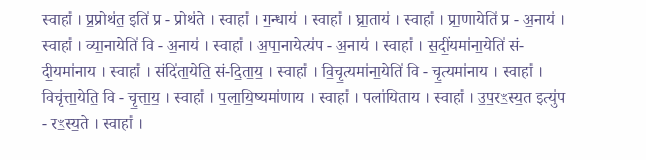स्वाहा᳚ । प्र॒प्रोथ॑त॒ इति॑ प्र - प्रोथ॑ते । स्वाहा᳚ । ग॒न्धाय॑ । स्वाहा᳚ । घ्रा॒ताय॑ । स्वाहा᳚ । प्रा॒णायेति॑ प्र - अ॒नाय॑ । स्वाहा᳚ । व्या॒नायेति॑ वि - अ॒नाय॑ । स्वाहा᳚ । अ॒पा॒नायेत्य॑प - अ॒नाय॑ । स्वाहा᳚ । स॒दीं॒यमा॑ना॒येति॑ सं-दी॒यमा॑नाय । स्वाहा᳚ । संदि॑ता॒येति॒ सं-दि॒ता॒य॒ । स्वाहा᳚ । वि॒चृ॒त्यमा॑ना॒येति॑ वि - चृ॒त्यमा॑नाय । स्वाहा᳚ । विचृ॑त्ता॒येति॒ वि - चृ॒त्ता॒य॒ । स्वाहा᳚ । प॒ला॒यि॒ष्यमा॑णाय । स्वाहा᳚ । पला॑यिताय । स्वाहा᳚ । उ॒प॒रꣳ॒स्य॒त इत्यु॑प - रꣳ॒स्य॒ते । स्वाहा᳚ ।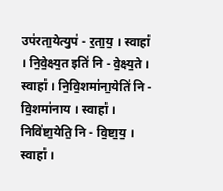उप॑रता॒येत्युप॑ - र॒ता॒य॒ । स्वाहा᳚ । नि॒वे॒क्ष्य॒त इति॑ नि - वे॒क्ष्य॒ते । स्वाहा᳚ । नि॒वि॒शमा॑ना॒येति॑ नि - वि॒शमा॑नाय । स्वाहा᳚ । निवि॑ष्टा॒येति॒ नि - वि॒ष्टा॒य॒ । स्वाहा᳚ ।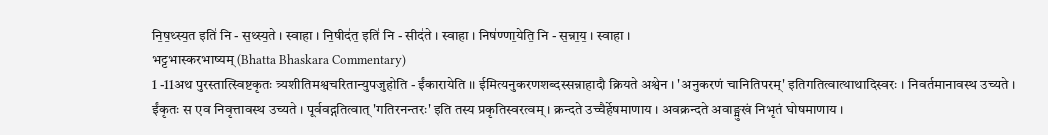नि॒ष॒थ्स्य॒त इति॑ नि - स॒थ्स्य॒ते । स्वाहा । नि॒षीद॑त॒ इति॑ नि - सीद॑ते । स्वाहा । निष॑ण्णा॒येति॒ नि - स॒न्ना॒य॒ । स्वाहा ।
भट्टभास्करभाष्यम् (Bhatta Bhaskara Commentary)
1 -11अथ पुरस्तात्स्विष्टकृतः त्र्यशीतिमश्वचरितान्युपजुहोति - ईंकारायेति ।। ईमित्यनुकरणशब्दस्सन्नाहादौ क्रियते अश्वेन । 'अनुकरणं चानितिपरम्' इतिगतित्वात्थाथादिस्वरः । निवर्तमानावस्थ उच्यते । ईंकृतः स एव निवृत्तावस्थ उच्यते । पूर्ववद्गतित्वात् 'गतिरनन्तरः' इति तस्य प्रकृतिस्वरत्वम् । क्रन्दते उच्चैर्हेषमाणाय । अवक्रन्दते अवाङ्मुखं निभृतं घोषमाणाय ।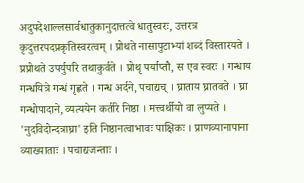अदुपदेशाल्लसार्वधातुकानुदात्तत्वे धातुस्वरः, उत्तरत्र कृदुत्तरपदप्रकृतिस्वरत्वम् । प्रोथते नासापुटाभ्यां शब्दं विस्तारयते । प्रप्रोथते उपर्युपरि तथाकुर्वते । प्रोथृ पर्याप्तौ, स एव स्वरः । गन्धाय गन्धयित्रे गन्धं गृह्णते । गन्ध अर्दने, पचाद्यच् । घ्राताय घ्रातवते । घ्रा गन्धोपादाने, व्यत्ययेन कर्तरि निष्ठा । मत्त्वर्थीयो वा लुप्यते । 'नुदविदोन्दत्राघ्रा' इति निष्ठानत्वाभावः पाक्षिकः । प्राणव्यानापाना व्याख्याताः । पचाद्यजन्ताः ।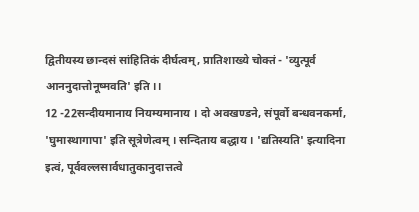द्वितीयस्य छान्दसं सांहितिकं दीर्घत्वम्, प्रातिशाख्ये चोक्तं - 'व्युत्पूर्व आननुदात्तोनूष्मवति' इति ।।
12 -22सन्दीयमानाय नियम्यमानाय । दो अवखण्डने, संपूर्वो बन्धवनकर्मा, 'घुमास्थागापा' इति सूत्रेणेत्वम् । सन्दिताय बद्धाय । 'द्यतिस्यति' इत्यादिना इत्वं, पूर्ववल्लसार्वधातुकानुदात्तत्वे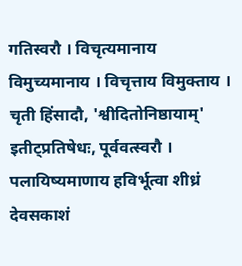गतिस्वरौ । विचृत्यमानाय विमुच्यमानाय । विचृत्ताय विमुक्ताय । चृती हिंसादौ, 'श्वीदितोनिष्ठायाम्' इतीट्प्रतिषेधः, पूर्ववत्स्वरौ । पलायिष्यमाणाय हविर्भूत्वा शीध्रं देवसकाशं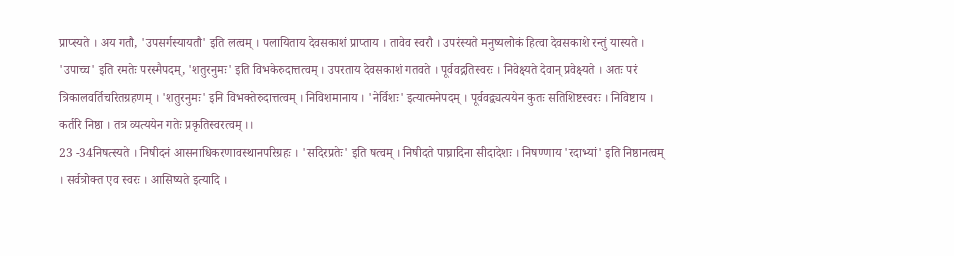प्राप्स्यते । अय गतौ, 'उपसर्गस्यायतौ' इति लत्वम् । पलायिताय देवसकाशं प्राप्ताय । तावेव स्वरौ । उपरंस्यते मनुष्यलोकं हित्वा देवसकाशे रन्तुं यास्यते । 'उपाच्च' इति रमतेः परस्मैपदम्, 'शतुरनुमः' इति विभकेरुदात्तत्वम् । उपरताय देवसकाशं गतवते । पूर्ववद्गतिस्वरः । निवेक्ष्यते देवान् प्रवेक्ष्यते । अतः परं त्रिकालवर्तिचरितग्रहणम् । 'शतुरनुमः' इनि विभक्तेरुदात्तत्वम् । निविशमानाय । 'नेर्विशः' इत्यात्मनेपदम् । पूर्ववद्व्यत्ययेन कुतः सतिशिष्टस्वरः । निविष्टाय । कर्तरि निष्ठा । तत्र व्यत्ययेन गतेः प्रकृतिस्वरत्वम् ।।
23 -34निषत्स्यते । निषीदनं आसनाधिकरणावस्थानपरिग्रहः । 'सदिरप्रतेः' इति षत्वम् । निषीदते पाघ्रादिना सीदादेशः । निषण्णाय 'रदाभ्यां' इति निष्ठानत्वम् । सर्वत्रोक्त एव स्वरः । आसिष्यते इत्यादि ।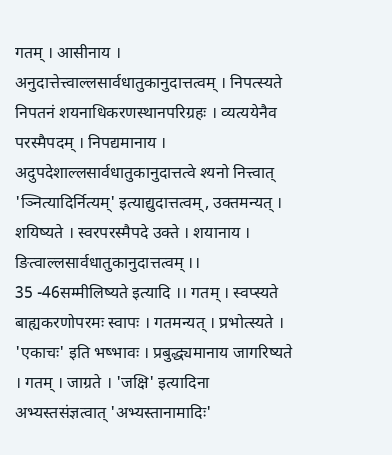गतम् । आसीनाय । अनुदात्तेत्त्वाल्लसार्वधातुकानुदात्तत्वम् । निपत्स्यते निपतनं शयनाधिकरणस्थानपरिग्रहः । व्यत्ययेनैव परस्मैपदम् । निपद्यमानाय । अदुपदेशाल्लसार्वधातुकानुदात्तत्वे श्यनो नित्त्वात् 'ञ्नित्यादिर्नित्यम्' इत्याद्युदात्तत्वम्, उक्तमन्यत् । शयिष्यते । स्वरपरस्मैपदे उक्ते । शयानाय । ङित्वाल्लसार्वधातुकानुदात्तत्वम् ।।
35 -46सम्मीलिष्यते इत्यादि ।। गतम् । स्वप्स्यते बाह्यकरणोपरमः स्वापः । गतमन्यत् । प्रभोत्स्यते । 'एकाचः' इति भष्भावः । प्रबुद्ध्यमानाय जागरिष्यते । गतम् । जाग्रते । 'जक्षि' इत्यादिना अभ्यस्तसंज्ञत्वात् 'अभ्यस्तानामादिः'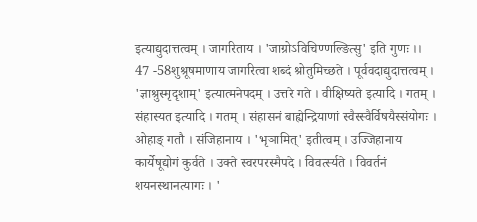इत्याद्युदात्तत्वम् । जागरिताय । 'जाग्रोऽविचिण्णल्ङित्सु' इति गुणः ।।
47 -58शुश्रूषमाणाय जागरित्वा शब्दं श्रोतुमिच्छते । पूर्ववदाद्युदात्तत्वम् । 'ज्ञाश्रुस्मृदृशाम्' इत्यात्मनेपदम् । उत्तरे गते । वीक्षिष्यते इत्यादि । गतम् । संहास्यत इत्यादि । गतम् । संहासनं बाह्येन्द्रियाणां स्वैस्स्वैर्विषयैस्संयोगः । ओहाङ् गतौ । संजिहानाय । 'भृञामित्' इतीत्वम् । उज्जिहानाय कार्येषूद्योगं कुर्वते । उक्ते स्वरपरस्मैपदे । विवर्त्स्यते । विवर्तनं शयनस्थानत्यागः । '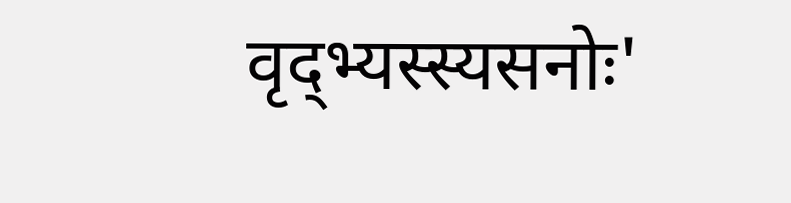वृद्भ्यस्स्यसनोः'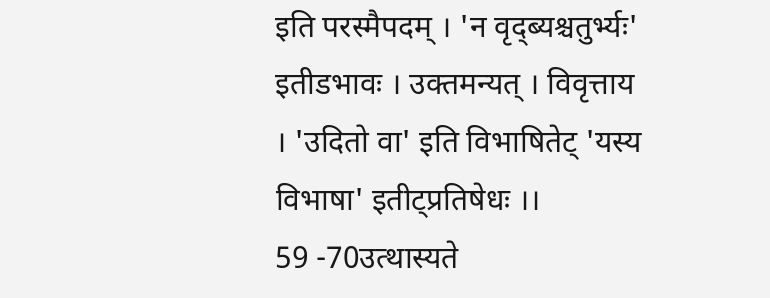इति परस्मैपदम् । 'न वृद्ब्यश्चतुर्भ्यः' इतीडभावः । उक्तमन्यत् । विवृत्ताय । 'उदितो वा' इति विभाषितेट् 'यस्य विभाषा' इतीट्प्रतिषेधः ।।
59 -70उत्थास्यते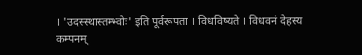। 'उदस्स्थास्तम्भ्वोः' इति पूर्वरूपता । विधविष्यते । विधवनं देहस्य कम्पनम्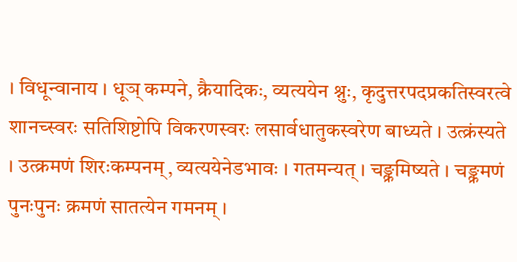। विधून्वानाय । धूञ् कम्पने, क्रैयादिकः, व्यत्ययेन श्नुः, कृदुत्तरपदप्रकतिस्वरत्वे शानच्स्वरः सतिशिष्टोपि विकरणस्वरः लसार्वधातुकस्वरेण बाध्यते । उत्क्रंस्यते । उत्क्रमणं शिरःकम्पनम्, व्यत्ययेनेडभावः । गतमन्यत् । चङ्क्रमिष्यते । चङ्क्रमणं पुनःपुनः क्रमणं सातत्येन गमनम् ।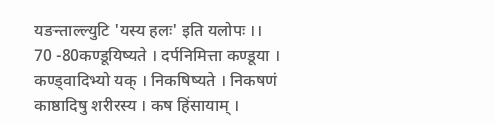यङन्ताल्ल्युटि 'यस्य हलः' इति यलोपः ।।
70 -80कण्डूयिष्यते । दर्पनिमित्ता कण्डूया । कण्ड्वादिभ्यो यक् । निकषिष्यते । निकषणं काष्ठादिषु शरीरस्य । कष हिंसायाम् ।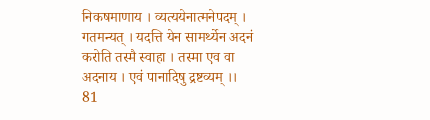निकषमाणाय । व्यत्ययेनात्मनेपदम् । गतमन्यत् । यदत्ति येन सामर्थ्येन अदनं करोति तस्मै स्वाहा । तस्मा एव वा अदनाय । एवं पानादिषु द्रष्टव्यम् ।।
81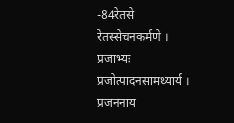-84रेतसे रेतस्सेचनकर्मणे । प्रजाभ्यः प्रजोत्पादनसामथ्यार्य । प्रजननाय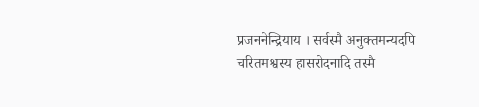प्रजननेन्द्रियाय । सर्वस्मै अनुक्तमन्यदपि चरितमश्वस्य हासरोदनादि तस्मै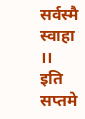सर्वस्मै स्वाहा ।।
इति सप्तमे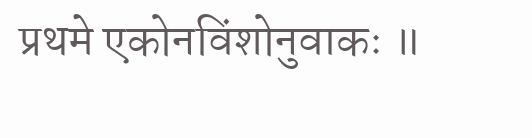प्रथमे एकोनविंशोनुवाकः ॥